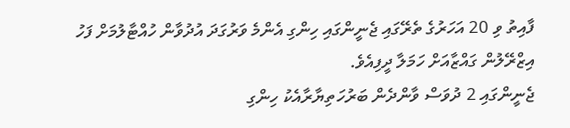ފާއިތު ވި 20 އަހަރުގެ ތެރޭގައި ޖެނީންގައި ހިންގި އެންމެ ވަރުގަދަ އުދުވާން ހުއްޓާލުމަށް ފަހު އިޒްރޭލުން ގައްޒާއަށް ހަމަލާ ދީފިއެވެ.
ޖެނީންގައި 2 ދުވަސް ވާންދެން ބަރުހަތިޔާރާއެކު ހިންގި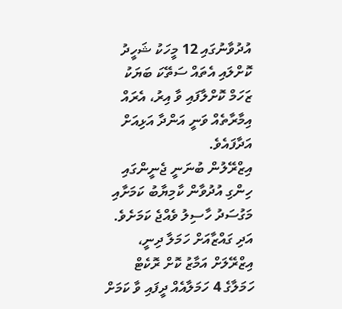އުދުވާނުގައި 12 މީހަކު ޝަހީދު ކޮށްލައި އެތައް ސަތޭކަ ބަޔަކު ޒަހަމް ކޮށްލާފައި ވާ އިރު، އެރައް އިމާރާތެއް ވަނީ އަންދާ އަޅިއަށް އަދާފައެވެ.
އިޒްރޭލުން ބުނަނީ ޖެނީންގައި ހިންގި އުދުވާން ކާމިޔާބު ކަމަށާއި މަގުސަދު ހާސިލު ވެއްޖެ ކަމަށެވެ. އަދި ގައްޒާއަށް ހަމަލާ ދިނީ، އިޒްރޭލަށް އަމާޒު ކޮށް ރޮކެޓް ހަމަލާގެ 4 ހަމަލާއެއް ދީފައި ވާ ކަމަށް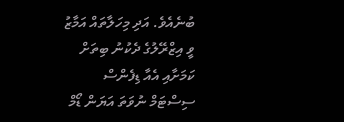ބުނެއެވެ. އަދި މިހަލާތައް އަމާޒު ވީ އިޒްރޭލުގެ ދެކުނު ބިތަށް ކަމަށާއި އެއާ ޑިފެންސް ސިސްޓަމް ނުވަތަ އަޔަން ޑޯމް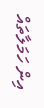އިން ހަމަލާތައް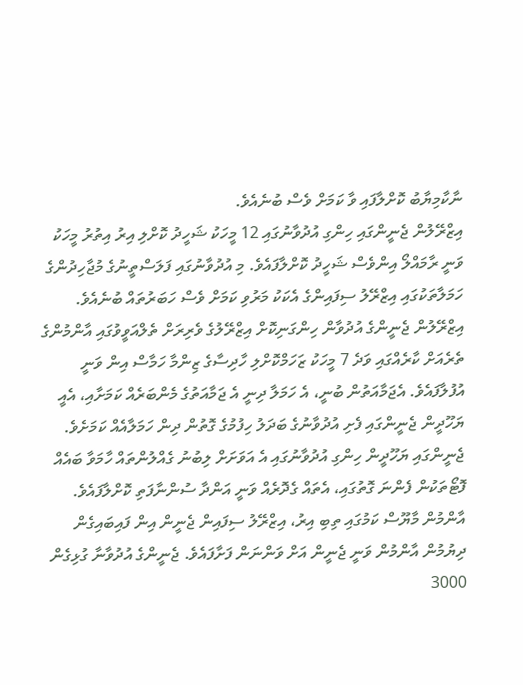ނާކާމިޔާބު ކޮށްލާފައި ވާ ކަމަށް ވެސް ބުނެއެވެ.
އިޒްރޭލުން ޖެނީންގައި ހިންގި އުދުވާނުގައި 12 މީހަކު ޝަހީދު ކޮށްލި އިރު އިތުރު މީހަކު ވަނީ ރާމައްލޯ އިންވެސް ޝަހީދު ކޮށްލާފައެވެ. މި އުދުވާނުގައި ފަލަސްތީނުގެ މުޖާހިދުންގެ ހަމަލާތަކުގައި އިޒްރޭލު ސިފައިންގެ އެކަކު މަރުވި ކަމަށް ވެސް ހަބަރުތައް ބުނެއެވެ.
އިޒްރޭލުން ޖެނީންގެ އުދުވާން ހިންގަނިކޮށް އިޒްރޭލުގެ ވެރިރަށް ތެލްއަވީވުގައި އާންމުންގެ ތެރެއަށް ކާރެއްގައި ވަދެ 7 މީހަކު ޒަހަމްކޮށްލި ހާދިސާގެ ޒިންމާ ހަމާސް އިން ވަނީ އުފުލާފައެވެ. އެޖަމާއަތުން ބުނީ، އެ ހަމަލާ ދިނީ އެ ޖަމާއަތުގެ މެންބަރެއް ކަމަށާއި، އެއީ ޔަހޫދީން ޖެނީންގައި ފެށި އުދުވާނުގެ ބަދަލު ހިފުމުގެ ގޮތުން ދިން ހަމަލާއެއް ކަމަށެވެ.
ޖެނީންގައި ޔަހޫދީން ހިންގި އުދުވާނުގައި އެ އަވަށަށް ލިބުނު ގެއްލުންތައް ހާމަވާ ބައެއް ފޮޓޯތަކުން ފެންނަ ގޮތުގައި، އެތައް ގެދޮރެއް ވަނީ އަންދާ ސުންނާފަތި ކޮށްލާފައެވެ. އާންމުން މާޔޫސް ކަމުގައި ތިބި އިރު، އިޒްރޭލު ސިފައިން ޖެނީން އިން ފައިބައިގެން ދިޔުމުން އާންމުން ވަނީ ޖެނީން އަށް ވަންނަން ފަށާފައެވެ. ޖެނީންގެ އުދުވާނާ ގުޅިގެން 3000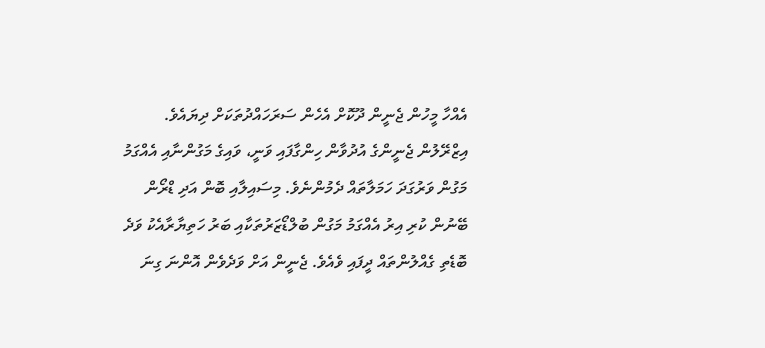އެއްހާ މީހުން ޖެނީން ދޫކޮށް އެހެން ސަރަހައްދުތަކަށް ދިޔައެވެ.
އިޒްރޭލުން ޖެނީންގެ އުދުވާން ހިންގާފައި ވަނީ، ވައިގެ މަގުންނާއި އެއްގަމު މަގުން ވަރުގަދަ ހަމަލާތައް ދެމުންނެވެ. މިސައިލާއި ބޮން އަދި ޑްރޯން ބޭނުން ކުރި އިރު އެއްގަމު މަގުން ބުލްޑޯޒަރުތަކާއި ބަރު ހަތިޔާރާއެކު ވަދެ ބޮޑެތި ގެއްލުންތައް ދީފައި ވެއެވެ. ޖެނީން އަށް ވަދެވެން އޮންނަ ގިނަ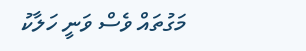މަގުތައް ވެސް ވަނީ ހަލާކު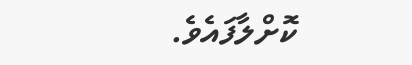ކޮށްލާފައެވެ.